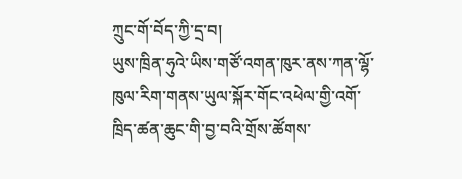ཀྲུང་གོ་བོད་ཀྱི་དྲ་བ།
ཡུས་ཁྲིན་ཧུའེ་ཡིས་གཙོ་འགན་ཁུར་ནས་ཀན་ལྷོ་ཁུལ་རིག་གནས་ཡུལ་སྐོར་གོང་འཕེལ་གྱི་འགོ་ཁྲིད་ཚན་ཆུང་གི་བྱ་བའི་གྲོས་ཚོགས་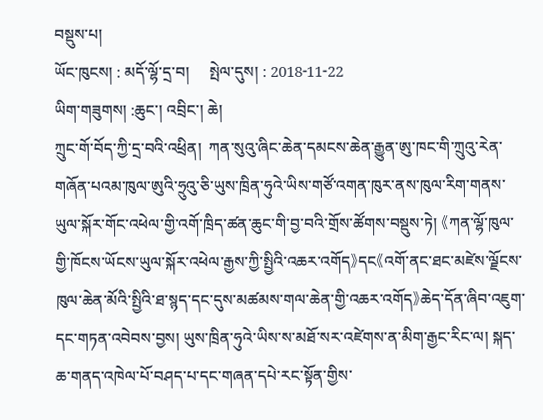བསྡུས་པ།
ཡོང་ཁུངས། : མདོ་ལྷོ་དྲ་བ།     སྤེལ་དུས། : 2018-11-22
ཡིག་གཟུགས། :ཆུང་། འབྲིང་། ཆེ།
ཀྲུང་གོ་བོད་ཀྱི་དྲ་བའི་འཕྲིན།  ཀན་སུའུ་ཞིང་ཆེན་དམངས་ཆེན་རྒྱུན་ཨུ་ཁང་གི་ཀྲུའུ་རེན་གཞོན་པའམ་ཁུལ་ཨུའི་ཧྲུའུ་ཅི་ཡུས་ཁྲིན་ཧུའེ་ཡིས་གཙོ་འགན་ཁུར་ནས་ཁུལ་རིག་གནས་ཡུལ་སྐོར་གོང་འཕེལ་གྱི་འགོ་ཁྲིད་ཚན་ཆུང་གི་བྱ་བའི་གྲོས་ཚོགས་བསྡུས་ཏེ། 《ཀན་ལྷོ་ཁུལ་གྱི་ཁོངས་ཡོངས་ཡུལ་སྐོར་འཕེལ་རྒྱས་ཀྱི་སྤྱིའི་འཆར་འགོད》དང《འགོ་ནང་ཐང་མཛེས་ལྗོངས་ཁུལ་ཆེན་མོའི་སྤྱིའི་ཐ་སྙད་དང་དུས་མཚམས་གལ་ཆེན་གྱི་འཆར་འགོད》ཆེད་དོན་ཞིབ་འཇུག་དང་གཏན་འབེབས་བྱས། ཡུས་ཁྲིན་ཧུའེ་ཡིས་ས་མཐོ་སར་འཛེགས་ན་མིག་རྒྱང་རིང་ལ། སྐད་ཆ་གནད་འཁེལ་པོ་བཤད་པ་དང་གཞན་དཔེ་རང་སྟོན་གྱིས་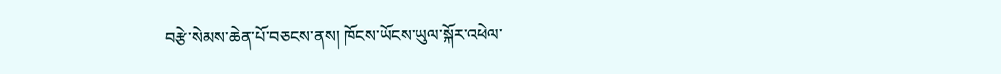བརྩེ་སེམས་ཆེན་པོ་བཅངས་ནས། ཁོངས་ཡོངས་ཡུལ་སྐོར་འཕེལ་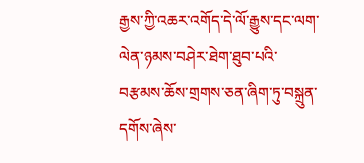རྒྱས་ཀྱི་འཆར་འགོད་དེ་ལོ་རྒྱུས་དང་ལག་ལེན་ཉམས་བཤེར་ཐེག་ཐུབ་པའི་བརྩམས་ཆོས་གྲགས་ཅན་ཞིག་ཏུ་བསྐྲུན་དགོས་ཞེས་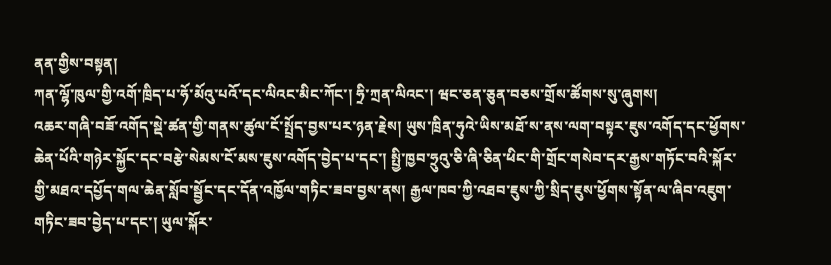ནན་གྱིས་བསྟན།
ཀན་ལྷོ་ཁུལ་གྱི་འགོ་ཁྲིད་པ་ཧོ་མོའུ་པའོ་དང་ལིའང་མིང་ཀོང་། ཧྲི་ཀྲན་ལིའང་། ཝང་ཅན་ཅུན་བཅས་གྲོས་ཚོགས་སུ་ཞུགས།
འཆར་གཞི་བཟོ་འགོད་སྡེ་ཚན་གྱི་གནས་ཚུལ་ངོ་སྤྲོད་བྱས་པར་ཉན་རྗེས། ཡུས་ཁྲིན་ཧུའེ་ཡིས་མཐོ་ས་ནས་ལག་བསྟར་ཇུས་འགོད་དང་ཕྱོགས་ཆེན་པོའི་གཉེར་སྐྱོང་དང་བརྩེ་སེམས་ངོ་མས་ཇུས་འགོད་བྱེད་པ་དང་། སྤྱི་ཁྱབ་ཧྲུའུ་ཅི་ཞི་ཅིན་ཕིང་གི་གྲོང་གསེབ་དར་རྒྱས་གཏོང་བའི་སྐོར་གྱི་མཐའ་དཔྱོད་གལ་ཆེན་སློབ་སྦྱོང་དང་དོན་འཁྱོལ་གཏིང་ཟབ་བྱས་ནས། རྒྱལ་ཁབ་ཀྱི་འཐབ་ཇུས་ཀྱི་སྲིད་ཇུས་ཕྱོགས་སྟོན་ལ་ཞིབ་འཇུག་གཏིང་ཟབ་བྱེད་པ་དང་། ཡུལ་སྐོར་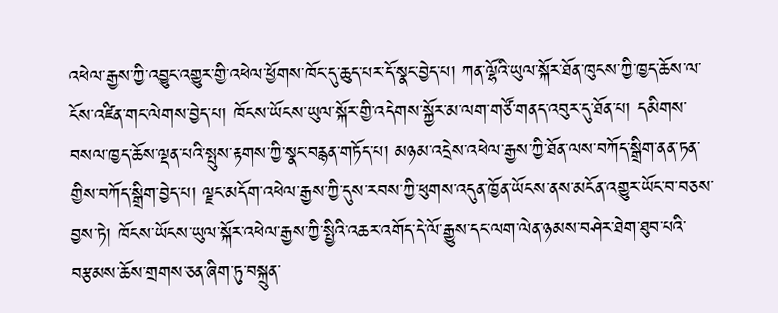འཕེལ་རྒྱས་ཀྱི་འབྱུང་འགྱུར་གྱི་འཕེལ་ཕྱོགས་ཁོང་དུ་ཆུད་པར་དོ་སྣང་བྱེད་པ། ཀན་ལྷོའི་ཡུལ་སྐོར་ཐོན་ཁུངས་ཀྱི་ཁྱད་ཆོས་ལ་ངོས་འཛིན་གང་ལེགས་བྱེད་པ། ཁོངས་ཡོངས་ཡུལ་སྐོར་གྱི་འདེགས་སྐྱོར་མ་ལག་གཙོ་གནད་འབུར་དུ་ཐོན་པ། དམིགས་བསལ་ཁྱད་ཆོས་ལྡན་པའི་སྤུས་རྟགས་ཀྱི་སྣང་བརྙན་གཏོད་པ། མཉམ་འདྲེས་འཕེལ་རྒྱས་ཀྱི་ཐོན་ལས་བཀོད་སྒྲིག་ནན་ཏན་གྱིས་བཀོད་སྒྲིག་བྱེད་པ། ལྗང་མདོག་འཕེལ་རྒྱས་ཀྱི་དུས་རབས་ཀྱི་ཕུགས་འདུན་ཁྱོན་ཡོངས་ནས་མངོན་འགྱུར་ཡོང་བ་བཅས་བྱས་ཏེ། ཁོངས་ཡོངས་ཡུལ་སྐོར་འཕེལ་རྒྱས་ཀྱི་སྤྱིའི་འཆར་འགོད་དེ་ལོ་རྒྱུས་དང་ལག་ལེན་ཉམས་བཤེར་ཐེག་ཐུབ་པའི་བརྩམས་ཆོས་གྲགས་ཅན་ཞིག་ཏུ་བསྐྲུན་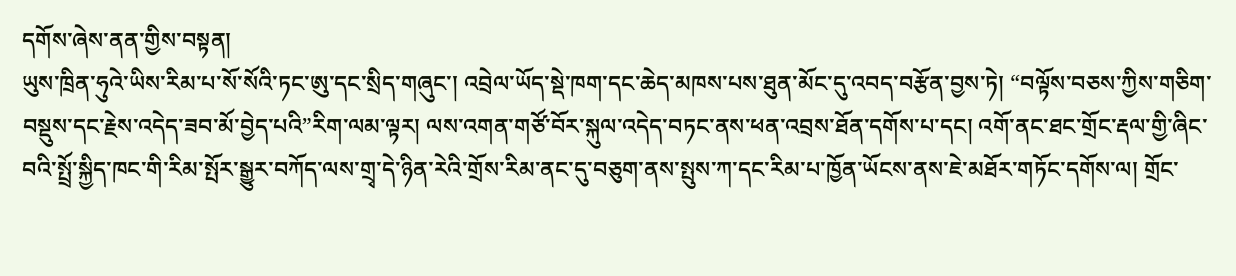དགོས་ཞེས་ནན་གྱིས་བསྟན།
ཡུས་ཁྲིན་ཧུའེ་ཡིས་རིམ་པ་སོ་སོའི་ཏང་ཨུ་དང་སྲིད་གཞུང་། འབྲེལ་ཡོད་སྡེ་ཁག་དང་ཆེད་མཁས་པས་ཐུན་མོང་དུ་འབད་བརྩོན་བྱས་ཏེ། “བལྟོས་བཅས་ཀྱིས་གཅིག་བསྡུས་དང་རྗེས་འདེད་ཟབ་མོ་བྱེད་པའི”རིག་ལམ་ལྟར། ལས་འགན་གཙོ་བོར་སྐུལ་འདེད་བཏང་ནས་ཕན་འབྲས་ཐོན་དགོས་པ་དང། འགོ་ནང་ཐང་གྲོང་རྡལ་གྱི་ཞིང་བའི་སྤྲོ་སྐྱིད་ཁང་གི་རིམ་སྤོར་སྒྱུར་བཀོད་ལས་གྲྭ་དེ་ཉིན་རེའི་གྲོས་རིམ་ནང་དུ་བཅུག་ནས་སྤུས་ཀ་དང་རིམ་པ་ཁྱོན་ཡོངས་ནས་ཇེ་མཐོར་གཏོང་དགོས་ལ། གྲོང་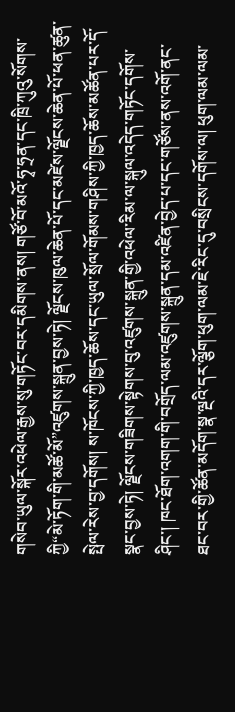གསེབ་ཡུལ་སྐོར་འཕེལ་རྒྱས་སུ་གཏོང་བར་དམིགས་ནས། གཙོ་བོ་མའོ་ཧྭ་ཧྲན་དང་ཁྲི་ཀུའུ་སོགས་ཀྱི“མེ་ཏོག་གི་མཚོ་མོ”འཛུགས་སྐྲུན་བྱས་ཏེ། ལྗོངས་ཁུལ་ཆེན་པོ་དང་མཛེས་ལྗོངས་ཆེན་པོ་ཕན་ཚུན་སྤེལ་རེས་བྱ་དགོས། ས་ཁོངས་ཀྱི་ཁྱད་ཆོས་དང་ཡུལ་སྲོལ་གོམས་གཤིས་ཀྱི་ཁྱད་ཆོས་མཚོན་པར་དོ་སྣང་བྱས་ཏེ། ལྗོངས་གཟིགས་སྟེགས་བུ་འཛུགས་སྐྲུན་གྱི་འཕེལ་རིམ་ལ་སྐུལ་འདེད་གཏོང་དགོས་ཤིང་། ཁང་ཐོག་འགག་གི་བགྲོད་ལམ་འཛུགས་སྐྲུན་དམ་འཛིན་བྱེད་པ་དང་གཙོས་ནས་འགོ་ནང་ཐང་བར་གྱི་ཚོན་མདོག་སྣ་ལྔའི་དར་ལྕོག་ཕུག་ལམ་ཇེ་རིང་དུ་བསྲིངས་དགོས་ལ། ཕུག་ལམ་ལམ་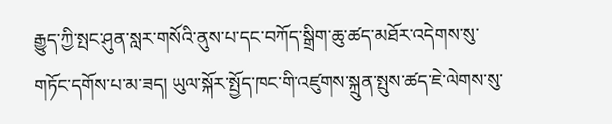རྒྱུད་ཀྱི་སྤང་ཤུན་སླར་གསོའི་ནུས་པ་དང་བཀོད་སྒྲིག་ཆུ་ཚད་མཐོར་འདེགས་སུ་གཏོང་དགོས་པ་མ་ཟད། ཡུལ་སྐོར་སྤྱོད་ཁང་གི་འཛུགས་སྐྲུན་སྤུས་ཚད་ཇེ་ལེགས་སུ་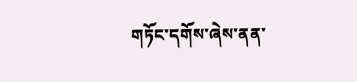གཏོང་དགོས་ཞེས་ནན་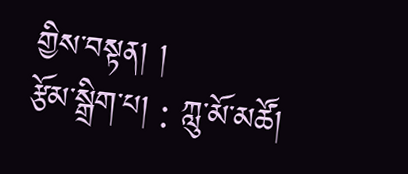གྱིས་བསྟན། །
རྩོམ་སྒྲིག་པ། : ཀླུ་མོ་མཚོ།